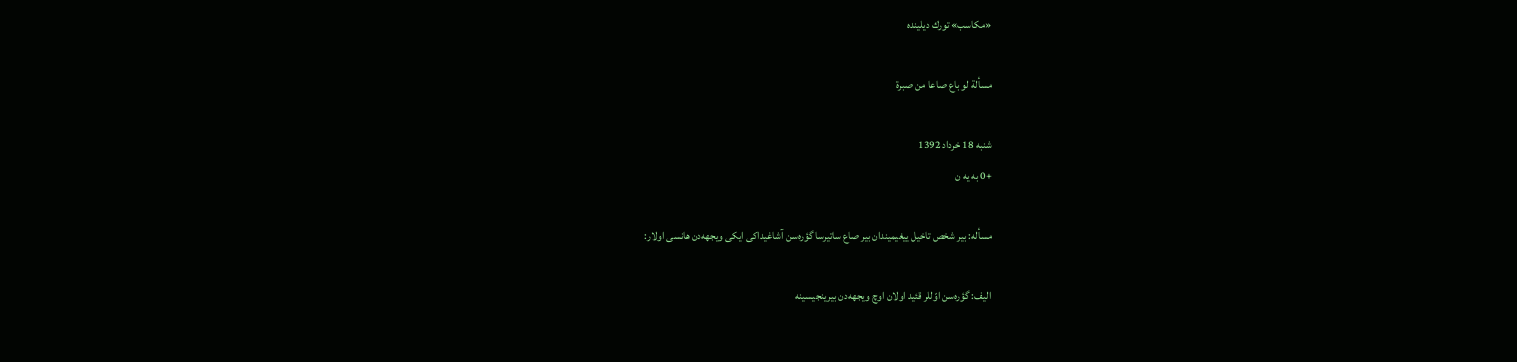«مكاسب» تورك دیلینده

مسألة لو باع صاعا من صبرة

شنبه 18 خرداد 1392
+0 به یه ن

مسأله: بیر شخص تاخیل ییغیمیندان بیر صاع ساتیرسا گؤره‌سن آشاغیداكی ایكی ویجهه‌دن هانسی اولار:

الیف: گؤره‌سن اوّللر قئید اولان اوچ ویجهه‌دن بیرینجیسینه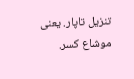تنزیل تاپار. یعنی موشاع كسر.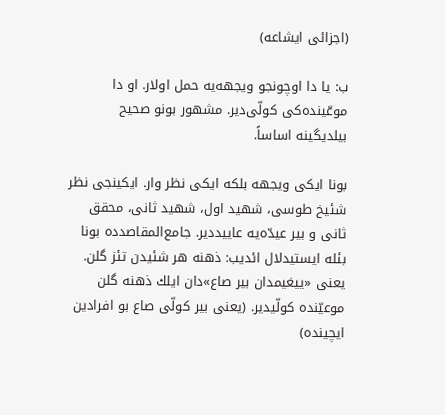(اجزائی ایشاعه)

ب: یا دا اوچونجو ویجهه‌یه حمل اولار. او دا موعّینده‌كی كولّی‌دیر. مشهور بونو صحیح بیلدیگینه اساساً.

بونا ایكی ویجهه‌ بلكه ایكی نظر وار. ایكینجی نظر شئیخ طوسی، شهید اول، شهید ثانی، محقق ثانی و بیر عیدّه‌یه عاییددیر. جامع‌المقاصدده بونا بئله ایستیدلال ائدیب: ذهنه هر شئیدن تئز گلن. یعنی «ییغیمدان بیر صاع»دان ایلك ذهنه گلن موعیّنده كولّیدیر. (یعنی بیر كولّی صاع بو افرادین ایچینده)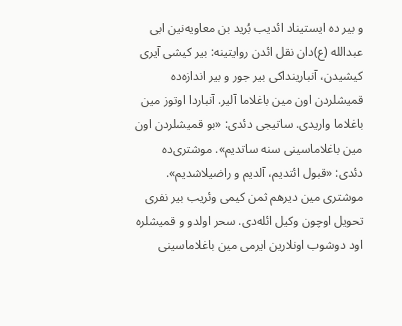و بیر ده ایستیناد ائدیب بُرید بن معاویه‌نین ابی عبدالله (ع)دان نقل ائدن روایتینه: بیر كیشی آیری كیشیدن، آنبارینداكی بیر جور و بیر اندازه‌ده قمیشلردن اون مین باغلاما آلیر. آنباردا اوتوز مین باغلاما واریدی. ساتیجی دئدی: «بو قمیشلردن اون مین باغلاماسینی سنه ساتدیم». موشتری‌ده دئدی: «قبول ائتدیم، آلدیم و راضیلاشدیم». موشتری مین دیرهم ثمن كیمی وئریب بیر نفری تحویل اوچون وكیل ائله‌دی. سحر اولدو و قمیشلره اود دوشوب اونلارین ایرمی مین باغلاماسینی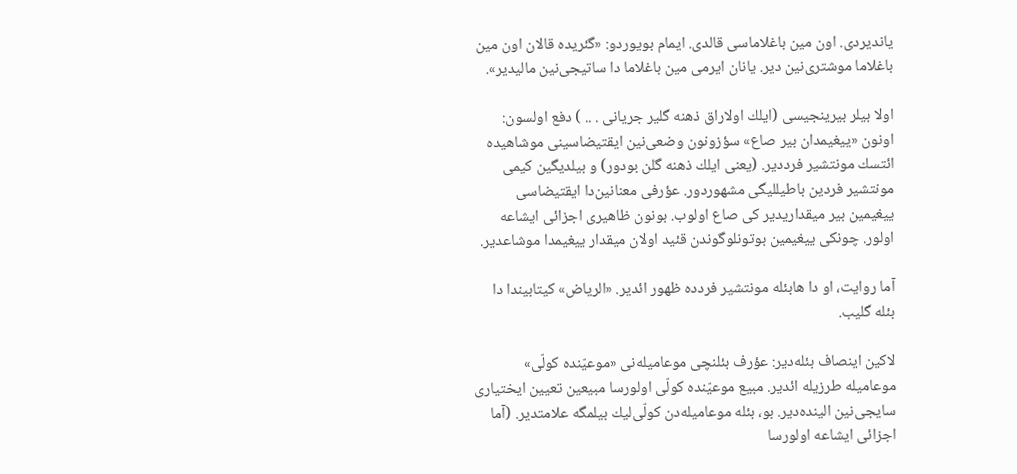یاندیردی. اون مین باغلاماسی قالدی. ایمام بویوردو: «گئریده قالان اون مین باغلاما موشتری‌نین دیر. یانان ایرمی مین باغلاما دا ساتیجی‌نین مالیدیر».

اولا بیلر بیرینجیسی (ایلك اولاراق ذهنه گلیر جریانی . .. ) دفع اولسون: اونون «ییغیمدان بیر صاع» سؤزونون وضعی‌نین ایقتیضاسینی موشاهیده ائتسك مونتشیر فرددیر. (یعنی ایلك ذهنه گلن بودور) و بیلدیگین كیمی مونتشیر فردین باطیللیگی مشهوردور. عؤرفی معنانین‌دا ایقتیضاسی ییغیمین بیر میقداریدیر كی صاع اولوب. بونون ظاهیری اجزائی ایشاعه اولور. چونكی ییغیمین بوتونلوگوندن قئید اولان میقدار ییغیمدا موشاعدیر.

آما روایت، او دا هابئله مونتشیر فردده ظهور ائدیر. «الریاض» كیتابیندا دا بئله گلیب.

لاكین اینصاف بئله‌دیر: عؤرف بئلنچی موعامیله‌نی «موعیّنده كولّی» موعامیله طرزیله ائدیر. مبیع موعیّنده كولّی اولورسا مبیعین تعیین ایختیاری سایجی‌نین الینده‌دیر. بو، بئله موعامیله‌دن كولّی‌لیك بیلمگه علامتدیر. (آما اجزائی ایشاعه اولورسا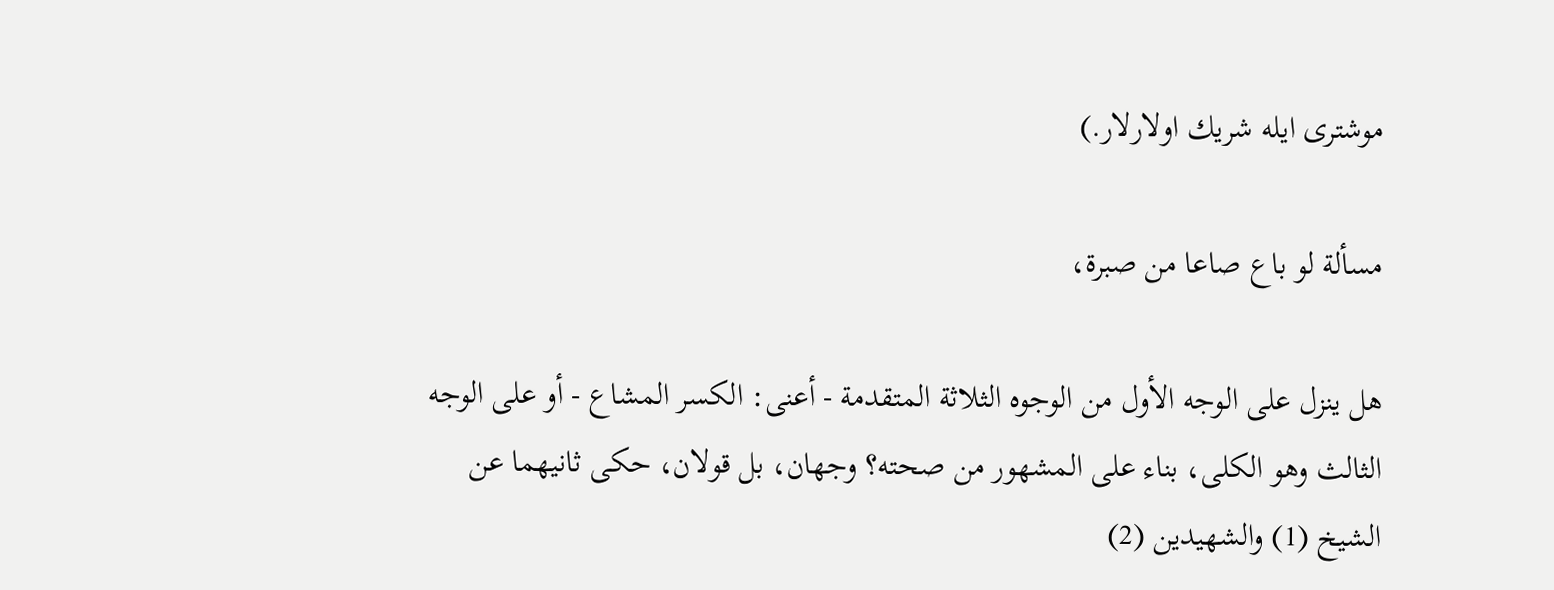موشتری ایله شریك اولارلار.)

مسألة لو باع صاعا من صبرة،

هل ینزل على الوجه الأول من الوجوه الثلاثة المتقدمة - أعنی: الكسر المشاع - أو على الوجه الثالث وهو الكلی، بناء على المشهور من صحته؟ وجهان، بل قولان، حكی ثانیهما عن الشیخ (1) والشهیدین (2)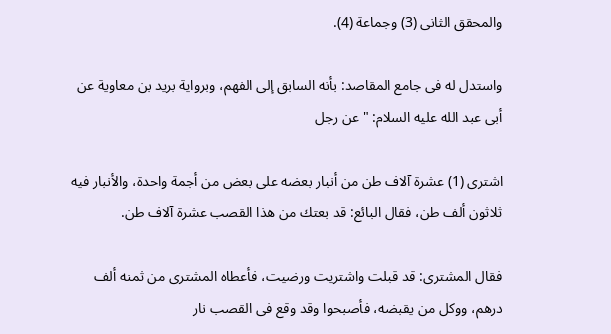والمحقق الثانی (3) وجماعة (4).

واستدل له فی جامع المقاصد: بأنه السابق إلى الفهم، وبروایة برید بن معاویة عن أبی عبد الله علیه السلام: " عن رجل

اشترى (1) عشرة آلاف طن من أنبار بعضه على بعض من أجمة واحدة، والأنبار فیه ثلاثون ألف طن، فقال البائع: قد بعتك من هذا القصب عشرة آلاف طن.

فقال المشتری: قد قبلت واشتریت ورضیت، فأعطاه المشتری من ثمنه ألف درهم، ووكل من یقبضه، فأصبحوا وقد وقع فی القصب نار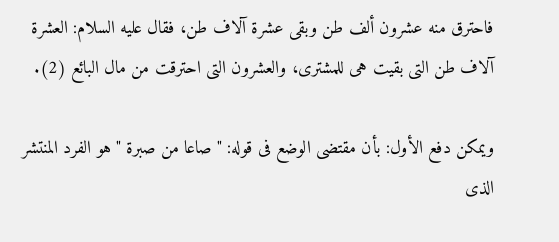فاحترق منه عشرون ألف طن وبقی عشرة آلاف طن، فقال علیه السلام: العشرة آلاف طن التی بقیت هی للمشتری، والعشرون التی احترقت من مال البائع (2).

ویمكن دفع الأول: بأن مقتضى الوضع فی قوله: " صاعا من صبرة " هو الفرد المنتشر الذی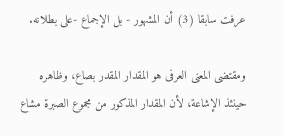عرفت سابقا (3) أن المشهور - بل الإجماع -على بطلانه.

ومقتضى المعنى العرفی هو المقدار المقدر بصاع، وظاهره حینئذ الإشاعة، لأن المقدار المذكور من مجموع الصبرة مشاع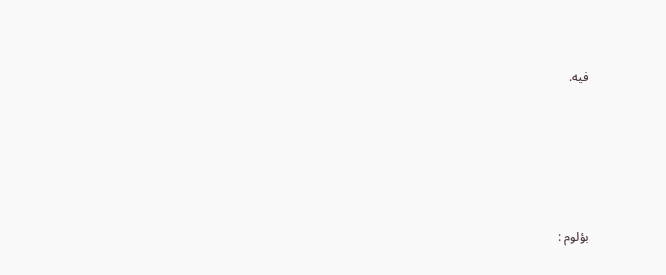فیه.





بؤلوم :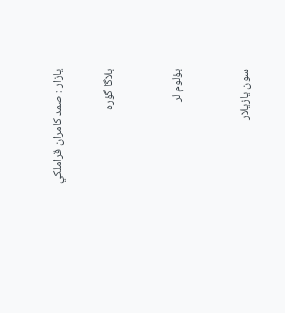یازار : صمد كامران قراملكي


بلاگا گؤره



بؤلوم لر



سون یازیلار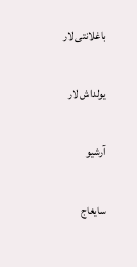باغلانتی لار

یولداش لار

آرشیو

سایغاج